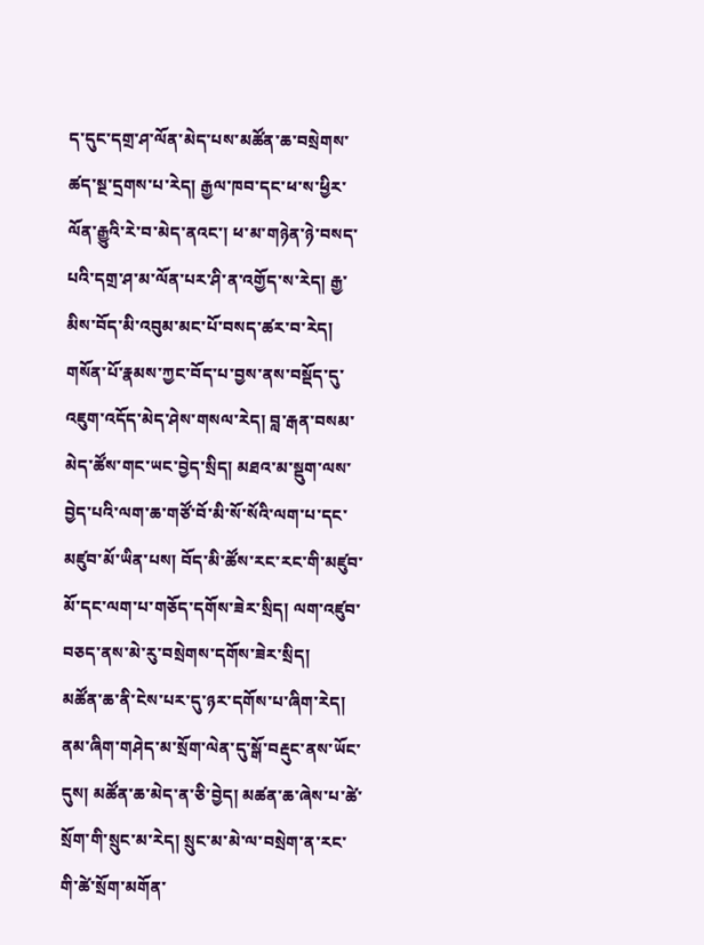ད་དུང་དགྲ་ཤ་ལོན་མེད་པས་མཚོན་ཆ་བསྲེགས་ཚད་སྔ་དྲགས་པ་རེད། རྒྱལ་ཁབ་དང་ཕ་ས་ཕྱིར་ལོན་རྒྱུའི་རེ་བ་མེད་ནའང་། ཕ་མ་གཉེན་ཉེ་བསད་པའི་དགྲ་ཤ་མ་ལོན་པར་ཤི་ན་འགྱོད་ས་རེད། རྒྱ་མིས་བོད་མི་འབུམ་མང་པོ་བསད་ཚར་བ་རེད། གསོན་པོ་རྣམས་ཀྱང་བོད་པ་བྱས་ནས་བསྡོད་དུ་འཇུག་འདོད་མེད་ཤེས་གསལ་རེད། བླ་རྒན་བསམ་མེད་ཚོས་གང་ཡང་བྱེད་སྲིད། མཐའ་མ་སྡུག་ལས་བྱེད་པའི་ལག་ཆ་གཙོ་བོ་མི་སོ་སོའི་ལག་པ་དང་མཛུབ་མོ་ཡིན་པས། བོད་མི་ཚོས་རང་རང་གི་མཛུབ་མོ་དང་ལག་པ་གཅོད་དགོས་ཟེར་སྲིད། ལག་འཛུབ་བཅད་ནས་མེ་རུ་བསྲེགས་དགོས་ཟེར་སྲིད།
མཚོན་ཆ་ནི་ངེས་པར་དུ་ཉར་དགོས་པ་ཞིག་རེད། ནམ་ཞིག་གཤེད་མ་སྲོག་ལེན་དུ་སྒོ་བརྡུང་ནས་ཡོང་དུས། མཚོན་ཆ་མེད་ན་ཅི་བྱེད། མཚན་ཆ་ཞེས་པ་ཚེ་སྲོག་གི་སྲུང་མ་རེད། སྲུང་མ་མེ་ལ་བསྲེག་ན་རང་གི་ཚེ་སྲོག་མགོན་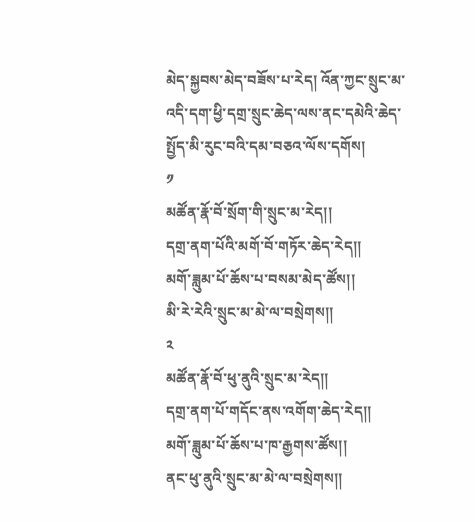མེད་སྐྱབས་མེད་བཟོས་པ་རེད། འོན་ཀྱང་སྲུང་མ་འདི་དག་ཕྱི་དགྲ་སྲུང་ཆེད་ལས་ནང་དམེའི་ཆེད་སྤྱོད་མི་རུང་བའི་དམ་བཅའ་ལོས་དགོས།
༡
མཚོན་རྣོ་བོ་སྲོག་གི་སྲུང་མ་རེད།།
དགྲ་ནག་པོའི་མགོ་བོ་གཏོར་ཆེད་རེད།།
མགོ་ཟླུམ་པོ་ཆོས་པ་བསམ་མེད་ཚོས།།
མི་རེ་རེའི་སྲུང་མ་མེ་ལ་བསྲེགས།།
༢
མཚོན་རྣོ་བོ་ཕུ་ནུའི་སྲུང་མ་རེད།།
དགྲ་ནག་པོ་གདོང་ནས་འགོག་ཆེད་རེད།།
མགོ་ཟླུམ་པོ་ཆོས་པ་ཁ་རྒྱགས་ཚོས།།
ནང་ཕུ་ནུའི་སྲུང་མ་མེ་ལ་བསྲེགས།།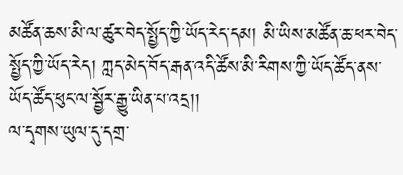མཚོན་ཆས་མི་ལ་ཚུར་བེད་སྤྱོད་ཀྱི་ཡོད་རེད་དམ། མི་ཡིས་མཚོན་ཆ་ཕར་བེད་སྤྱོད་ཀྱི་ཡོད་རེད། ཀླད་མེད་བོད་རྒན་འདི་ཚོས་མི་རིགས་ཀྱི་ཡོད་ཚོད་ནས་ཡོད་ཚོད་ཕུང་ལ་སྦྱོར་རྒྱུ་ཡིན་པ་འདྲ།།
ལ་དྭགས་ཡུལ་དུ་དགྲ་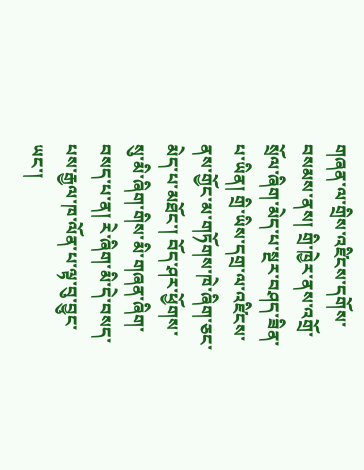གཞན་ལ་གྲིས་འཛིངས་དགོས་བསམས་ནས། གྲི་ཁྱེར་ནས་འགྲོ་སྲོལ་ཞིག་མེད་པ་སྔར་བཤད་ཟིན་པ་ཡིན། གྲི་ཡིས་དགྲ་ལ་འཛིངས་ནས་གྱོང་མ་གཏོགས་ཁེ་ཞིག་ཅང་མེད་པ་མཐོང་། བོད་ཤར་ཕྱོགས་སུ་མི་ཞིག་གིས་མི་གཞན་ཞིག་བསད་པ་ན། རེ་ཞིག་མི་དེ་བསད་པས་རྒྱལ་ཁ་ལོན་པ་ལྟ་བུ་བྱུང་ཡང་།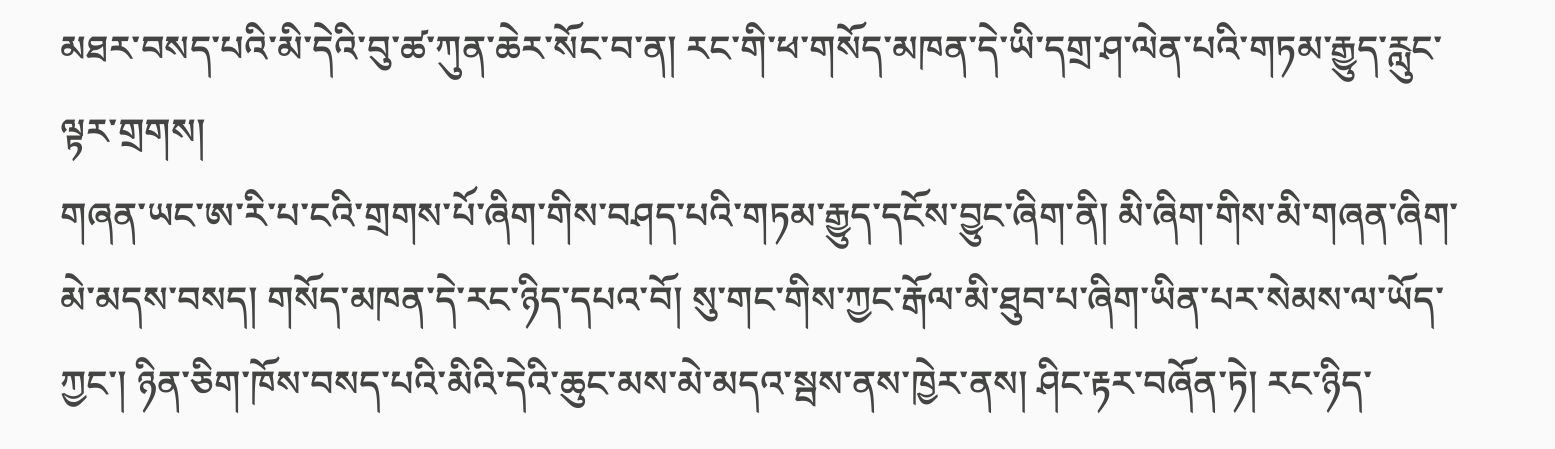མཐར་བསད་པའི་མི་དེའི་བུ་ཚ་ཀུན་ཆེར་སོང་བ་ན། རང་གི་ཕ་གསོད་མཁན་དེ་ཡི་དགྲ་ཤ་ལེན་པའི་གཏམ་རྒྱུད་རླུང་ལྟར་གྲགས།
གཞན་ཡང་ཨ་རི་པ་ངའི་གྲགས་པོ་ཞིག་གིས་བཤད་པའི་གཏམ་རྒྱུད་དངོས་བྱུང་ཞིག་ནི། མི་ཞིག་གིས་མི་གཞན་ཞིག་མེ་མདས་བསད། གསོད་མཁན་དེ་རང་ཉིད་དཔའ་བོ། སུ་གང་གིས་ཀྱང་རྒོལ་མི་ཐུབ་པ་ཞིག་ཡིན་པར་སེམས་ལ་ཡོད་ཀྱང་། ཉིན་ཅིག་ཁོས་བསད་པའི་མིའི་དེའི་ཆུང་མས་མེ་མདའ་སྦས་ནས་ཁྱེར་ནས། ཤིང་རྟར་བཞོན་ཏེ། རང་ཉིད་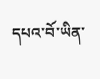དཔའ་བོ་ཡིན་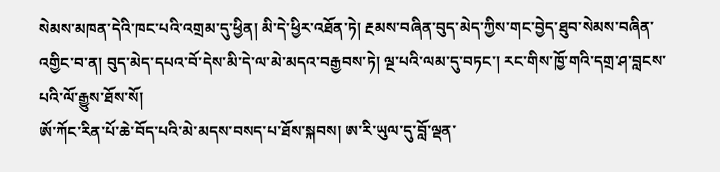སེམས་མཁན་དེའི་ཁང་པའི་འགྲམ་དུ་ཕྱིན། མི་དེ་ཕྱིར་འཐོན་ཏེ། རྔམས་བཞིན་བུད་མེད་ཀྱིས་གང་བྱེད་ཐུབ་སེམས་བཞིན་འགྱིང་བ་ན། བུད་མེད་དཔའ་བོ་དེས་མི་དེ་ལ་མེ་མདའ་བརྒྱབས་ཏེ། ལྔ་པའི་ལམ་དུ་བཏང་། རང་གིས་ཁྱོ་གའི་དགྲ་ཤ་བླངས་པའི་ལོ་རྒྱུས་ཐོས་སོ།
ཨོ་ཀོང་རིན་པོ་ཆེ་བོད་པའི་མེ་མདས་བསད་པ་ཐོས་སྐབས། ཨ་རི་ཡུལ་དུ་བློ་ལྡན་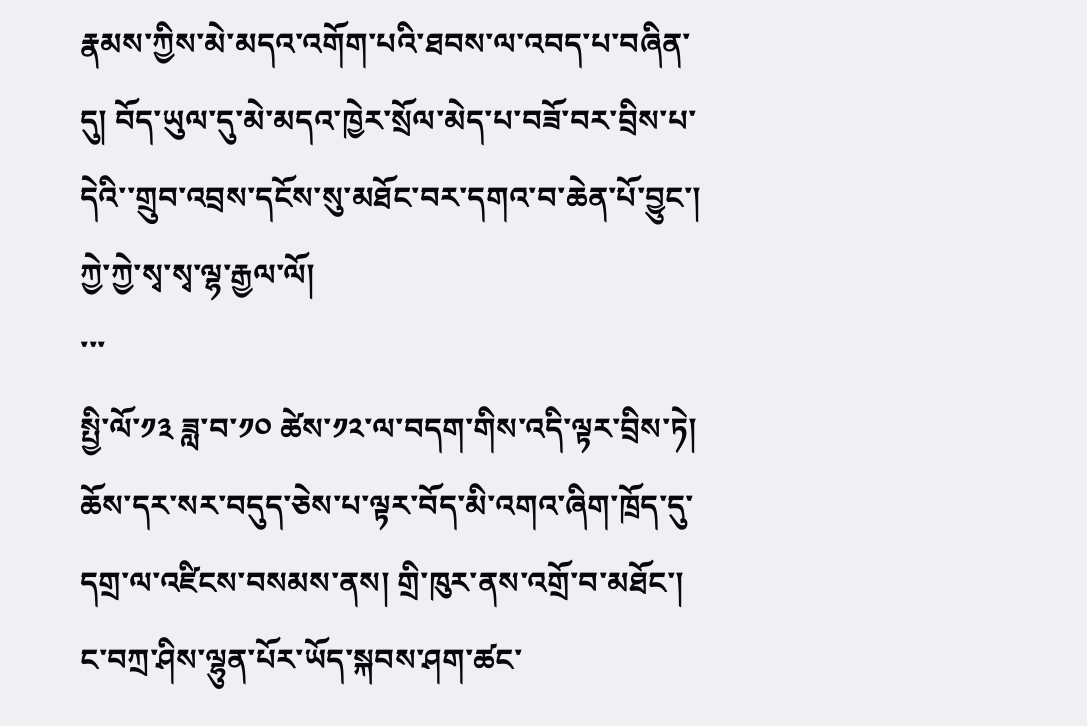རྣམས་ཀྱིས་མེ་མདའ་འགོག་པའི་ཐབས་ལ་འབད་པ་བཞིན་དུ། བོད་ཡུལ་དུ་མེ་མདའ་ཁྱེར་སྲོལ་མེད་པ་བཟོ་བར་བྲིས་པ་དེའི་་གྲུབ་འབྲས་དངོས་སུ་མཐོང་བར་དགའ་བ་ཆེན་པོ་བྱུང་། ཀྱེ་ཀྱེ་སྭ་སྭ་ལྷ་རྒྱལ་ལོ།
་་་
སྤྱི་ལོ་༡༣ ཟླ་བ་༡༠ ཚེས་༡༢་ལ་བདག་གིས་འདི་ལྟར་བྲིས་ཏེ།
ཆོས་དར་སར་བདུད་ཅེས་པ་ལྟར་བོད་མི་འགའ་ཞིག་ཁྲོད་དུ་དགྲ་ལ་འཛིངས་བསམས་ནས། གྲི་ཁུར་ནས་འགྲོ་བ་མཐོང་། ང་བཀྲ་ཤིས་ལྷུན་པོར་ཡོད་སྐབས་ཤག་ཚང་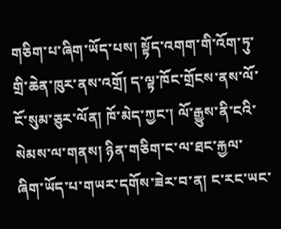གཅིག་པ་ཞིག་ཡོད་པས། སྟོད་འགག་གི་འོག་ཏུ་གྲི་ཆེན་ཁུར་ནས་འགྲོ། ད་ལྟ་ཁོང་གྲོངས་ནས་ལོ་ངོ་སུམ་ཅུར་ལོན། ཁོ་མེད་ཀྱང་། ལོ་རྒྱུས་ནི་ངའི་སེམས་ལ་གནས། ཉིན་གཅིག་ང་ལ་ཐང་རྐྱལ་ཞིག་ཡོད་པ་གཡར་དགོས་ཟེར་བ་ན། ང་རང་ཡང་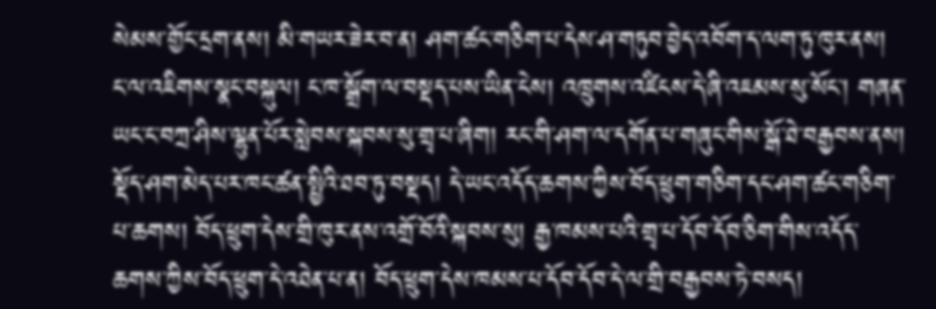སེམས་གྱོང་དྲག་ནས། མི་གཡར་ཟེར་བ་ན། ཤག་ཚང་གཅིག་པ་དེས་ཤ་གཏུབ་བྱེད་འབོག་ད་ལག་ཏུ་ཁུར་ནས། ང་ལ་འཇིགས་སྣང་བསྐུལ། ང་ཁ་སྒྲོག་ལ་བསྡད་པས་ཡིན་ངེས། འཁྲུགས་འཛིངས་དེ་ཞི་འཇམས་སུ་སོང་། གཞན་ཡང་ང་བཀྲ་ཤིས་ལྷུན་པོར་སླེབས་སྐབས་སུ་གྲྭ་པ་ཞིག། རང་གི་ཤག་ལ་དགོན་པ་གཞུང་གིས་སྒོ་ཐེ་བརྒྱབས་ནས། སྡོད་ཤག་མེད་པར་ཁང་ཚན་སྤྱིའི་ཐབ་ཏུ་བསྡད། དེ་ཡང་འདོད་ཆགས་ཀྱིས་བོད་ཕྲུག་གཅིག་དང་ཤག་ཚང་གཅིག་པ་ཆགས། བོད་ཕྲུག་དེས་གྲི་ཁུར་ནས་འགྲོ་བོའི་སྐབས་སུ། རྒྱ་ཁམས་པའི་གྲྭ་པ་དོབ་དོབ་ཅིག་གིས་འདོད་ཆགས་ཀྱིས་བོད་ཕྲུག་དེ་འཐེན་པ་ན། བོད་ཕྲུག་དེས་ཁམས་པ་དོབ་དོབ་དེ་ལ་གྲི་བརྒྱབས་ཏེ་བསད།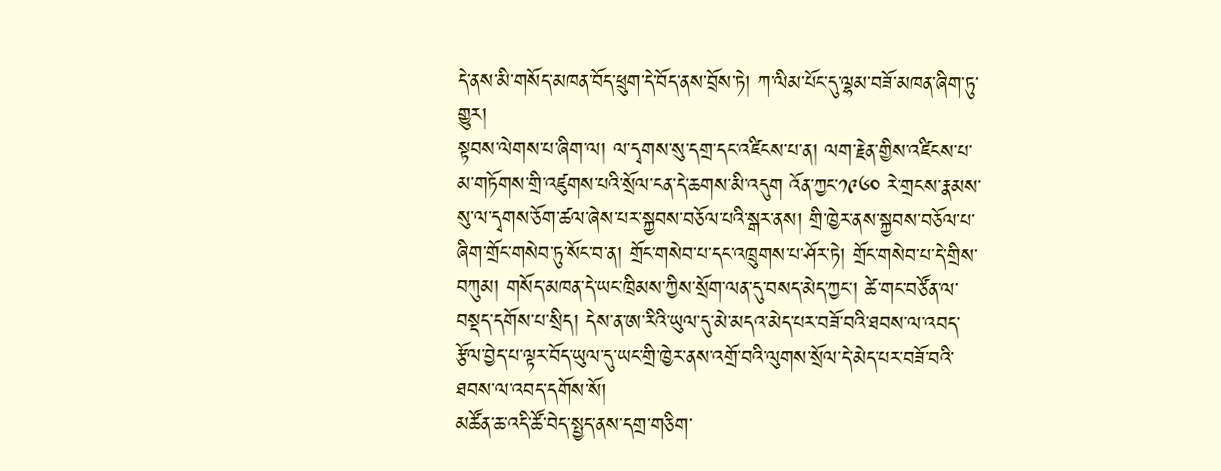དེ་ནས་མི་གསོད་མཁན་བོད་ཕྲུག་དེ་བོད་ནས་བྲོས་ཏེ། ཀ་ལིམ་པོང་དུ་ལྷམ་བཟོ་མཁན་ཞིག་ཏུ་གྱུར།
སྟབས་ལེགས་པ་ཞིག་ལ། ལ་དྭགས་སུ་དགྲ་དང་འཛིངས་པ་ན། ལག་རྗེན་གྱིས་འཛིངས་པ་མ་གཏོགས་གྲི་འཛུགས་པའི་སྲོལ་ངན་དེ་ཆགས་མི་འདུག འོན་ཀྱང་༡༩༦༠ རེ་གྲངས་རྣམས་སུ་ལ་དྭགས་ཅོག་ཚལ་ཞེས་པར་སྐྱབས་བཅོལ་པའི་སྒར་ནས། གྲི་ཁྱེར་ནས་སྐྱབས་བཅོལ་པ་ཞིག་གྲོང་གསེབ་ཏུ་སོང་བ་ན། གྲོང་གསེབ་པ་དང་འཁྲུགས་པ་ཤོར་ཏེ། གྲོང་གསེབ་པ་དེ་གྲིས་བཀུམ། གསོད་མཁན་དེ་ཡང་ཁྲིམས་ཀྱིས་སྲོག་ལན་དུ་བསད་མེད་ཀྱང་། ཚེ་གང་བཙོན་ལ་བསྡད་དགོས་པ་སྲིད། དེས་ན་ཨ་རིའི་ཡུལ་དུ་མེ་མདའ་མེད་པར་བཟོ་བའི་ཐབས་ལ་འབད་རྩོལ་བྱེད་པ་ལྟར་བོད་ཡུལ་དུ་ཡང་གྲི་ཁྱེར་ནས་འགྲོ་བའི་ལུགས་སྲོལ་དེ་མེད་པར་བཟོ་བའི་ཐབས་ལ་འབད་དགོས་སོ།
མཚོན་ཆ་འདི་ཚོ་བེད་སྤྱད་ནས་དགྲ་གཅིག་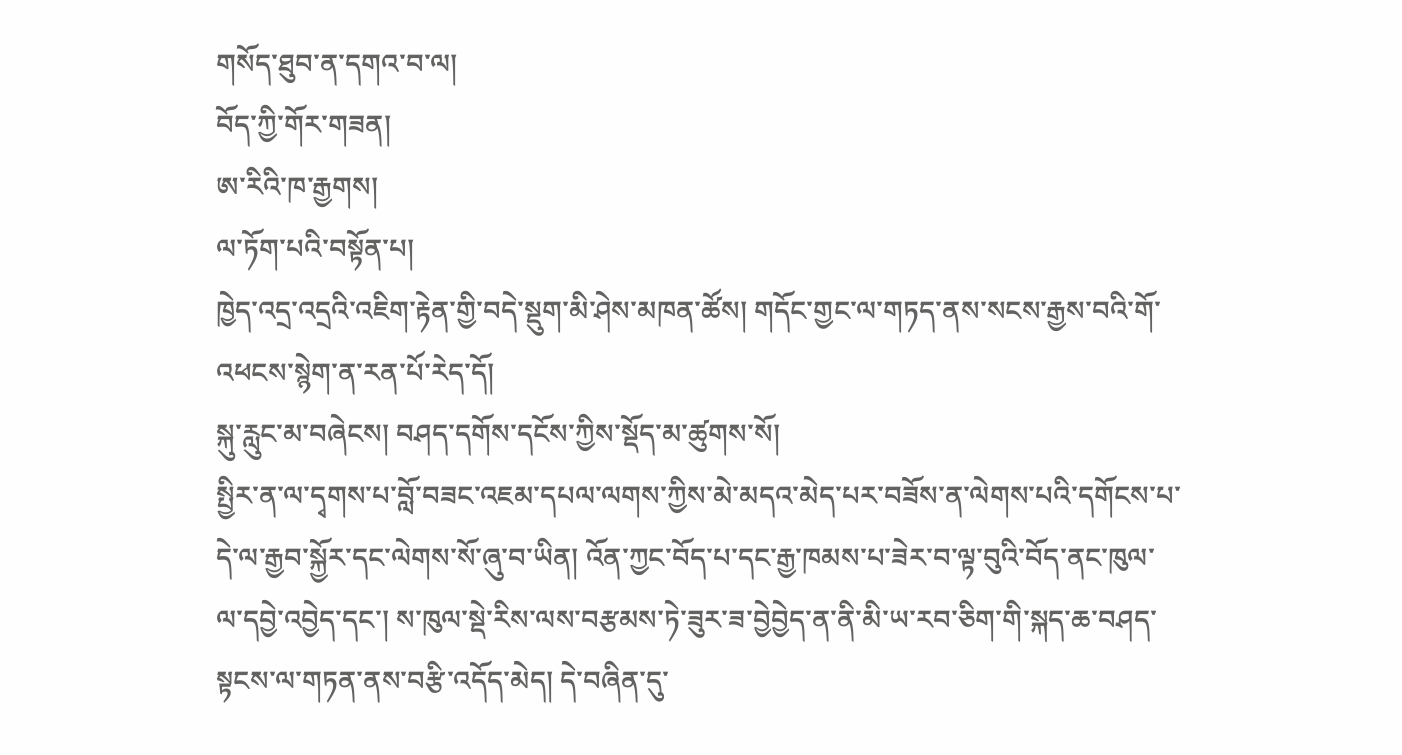གསོད་ཐུབ་ན་དགའ་བ་ལ།
བོད་ཀྱི་གོར་གཟན།
ཨ་རིའི་ཁ་རྒྱགས།
ལ་ཏོག་པའི་བསྟོན་པ།
ཁྱེད་འདྲ་འདྲའི་འཇིག་རྟེན་གྱི་བདེ་སྡུག་མི་ཤེས་མཁན་ཚོས། གདོང་གྱང་ལ་གཏད་ནས་སངས་རྒྱས་བའི་གོ་འཕངས་སྙེག་ན་རན་པོ་རེད་དོ།
སྐུ་རླུང་མ་བཞེངས། བཤད་དགོས་དངོས་ཀྱིས་སྡོད་མ་ཚུགས་སོ།
སྤྱིར་ན་ལ་དྭགས་པ་བློ་བཟང་འཇམ་དཔལ་ལགས་ཀྱིས་མེ་མདའ་མེད་པར་བཟོས་ན་ལེགས་པའི་དགོངས་པ་དེ་ལ་རྒྱབ་སྐྱོར་དང་ལེགས་སོ་ཞུ་བ་ཡིན། འོན་ཀྱང་བོད་པ་དང་རྒྱ་ཁམས་པ་ཟེར་བ་ལྟ་བུའི་བོད་ནང་ཁུལ་ལ་དབྱེ་འབྱེད་དང་། ས་ཁུལ་སྡེ་རིས་ལས་བརྩམས་ཏེ་ཟུར་ཟ་བྱེབྱེད་ན་ནི་མི་ཡ་རབ་ཅིག་གི་སྐད་ཆ་བཤད་སྟངས་ལ་གཏན་ནས་བརྩི་འདོད་མེད། དེ་བཞིན་དུ་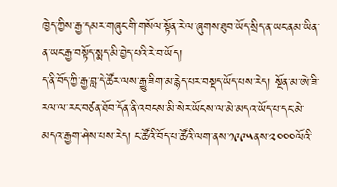ཁྱེད་ཀྱིས་རྒྱ་དམར་གཞུང་གི་གསོལ་སྟོན་རེ་ལ་ཞུགས་ཐུབ་ཡོད་སྲིད་ན་ཡང་ནམ་ཡིན་ན་ཡང་རྒྱ་བསྟོད་སྨད་མི་བྱེད་པའི་རེ་བ་ཡོད།
ད་ནི་བོད་ཀྱི་རྒྱ་བླ་དེ་ཚོར་ལས་རྒྱུ་ཟིག་མ་རྙེད་པར་བསྡད་ཡོད་པས་རེད། སྔོན་མ་ཨེ་ཟི་རལ་ལ་རང་བཙན་ཐོབ་དོན་ནི་འབངས་མི་སེར་ཡོངས་ལ་མེ་མདའ་ཡོད་པ་དང་མེ་མདའ་རྒྱག་ཤེས་པས་རེད། ང་ཚོའི་བོད་པ་ཚོའི་ལག་ནས་༡༩༩༥ནས་༢༠༠༠ལོའི་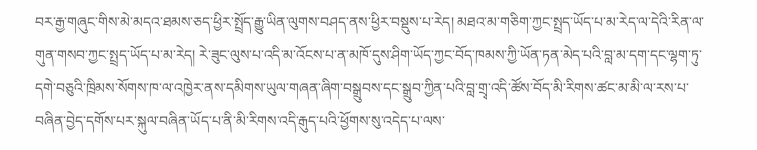བར་རྒྱ་གཞུང་གིས་མེ་མདའ་ཐམས་ཅད་ཕྱིར་སྤྲོད་རྒྱུ་ཡིན་ལུགས་བཤད་ནས་ཕྱིར་བསྡུས་པ་རེད། མཐའ་མ་གཅིག་ཀྱང་སྤྲད་ཡོད་པ་མ་རེད་ལ་དེའི་རིན་ལ་གུན་གསབ་ཀྱང་སྤྲད་ཡོད་པ་མ་རེད། རེ་ཟུང་ལུས་པ་འདི་མ་འོངས་པ་ན་མཁོ་དུས་ཤིག་ཡོད་ཀྱང་བོད་ཁམས་ཀྱི་ཡོན་ཏན་མེད་པའི་བླ་མ་དག་དང་ལྷག་ཏུ་དགེ་བཅུའི་ཁྲིམས་སོགས་ཁ་ལ་འཁྱེར་ནས་དམིགས་ཡུལ་གཞན་ཞིག་བསྒྲུབས་དང་སྒྲུབ་ཀྱིན་པའི་བླ་གྲྭ་འདི་ཚོས་བོད་མི་རིགས་ཚང་མ་མི་ལ་རས་པ་བཞིན་བྱེད་དགོས་པར་སྐུལ་བཞིན་ཡོད་པ་ནི་མི་རིགས་འདི་རྒུད་པའི་ཕྱོགས་སུ་འདེད་པ་ལས་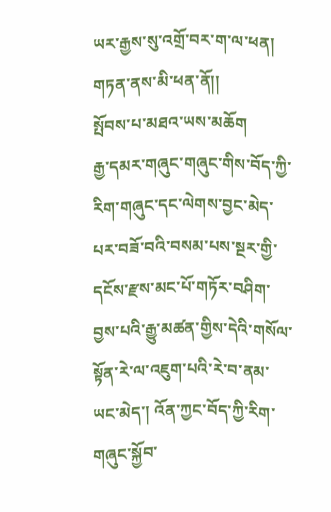ཡར་རྒྱས་སུ་འགྲོ་བར་ག་ལ་ཕན། གཏན་ནས་མི་ཕན་ནོ།།
སྤོབས་པ་མཐའ་ཡས་མཆོག
རྒྱ་དམར་གཞུང་གཞུང་གིས་བོད་ཀྱི་རིག་གཞུང་དང་ལེགས་བྱང་མེད་པར་བཟོ་བའི་བསམ་པས་སྔར་གྱི་དངོས་རྫས་མང་པོ་གཏོར་བཤིག་བྱས་པའི་རྒྱུ་མཚན་གྱིས་དེའི་གསོལ་སྟོན་རེ་ལ་འཇུག་པའི་རེ་བ་ནམ་ཡང་མེད་། འོན་ཀྱང་བོད་ཀྱི་རིག་གཞུང་སྐྱོབ་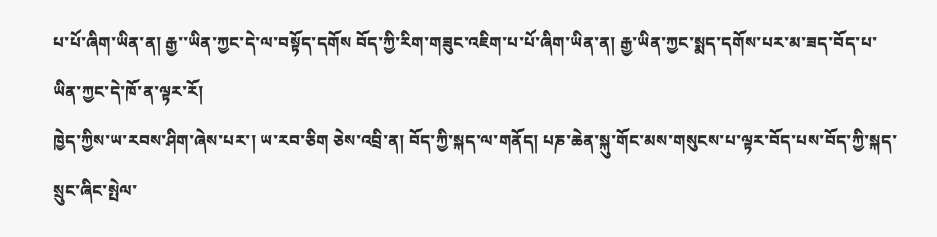པ་པོ་ཞིག་ཡིན་ན། རྒྱ་་ཡིན་ཀྱང་དེ་ལ་བསྟོད་དགོས བོད་ཀྱི་རིག་གཟུང་འཇིག་པ་པོ་ཞིག་ཡིན་ན། རྒྱ་ཡིན་ཀྱང་སྨད་དགོས་པར་མ་ཟད་བོད་པ་ཡིན་ཀྱང་དེ་ཁོ་ན་ལྟར་རོ།
ཁྱེད་ཀྱིས་ཡ་རབས་ཤིག་ཞེས་པར་། ཡ་རབ་ཅིག ཅེས་འབྲི་ན། བོད་ཀྱི་སྐད་ལ་གནོད། པཎ་ཆེན་སྐུ་གོང་མས་གསུངས་པ་ལྟར་བོད་པས་བོད་ཀྱི་སྐད་སྲུང་ཞིང་སྤེལ་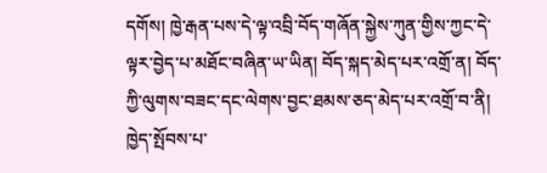དགོས། ཁྱེ་རྒན་པས་དེ་ལྟ་འབྲི་བོད་གཞོན་སྐྱེས་ཀུན་གྱིས་ཀྱང་དེ་ལྟར་བྱེད་པ་མཐོང་བཞིན་ཡ་ཡིན། བོད་སྐད་མེད་པར་འགྲོ་ན། བོད་ཀྱི་ལུགས་བཟང་དང་ལེགས་བྱང་ཐམས་ཅད་མེད་པར་འགྲོ་བ་ནི། ཁྱེད་སྤོབས་པ་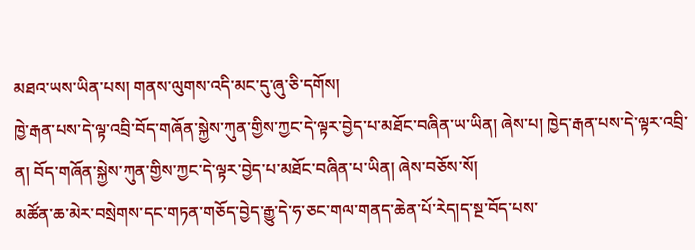མཐའ་ཡས་ཡིན་པས། གནས་ལུགས་འདི་མང་དུ་ཞུ་ཅི་དགོས།
ཁྱེ་རྒན་པས་དེ་ལྟ་འབྲི་བོད་གཞོན་སྐྱེས་ཀུན་གྱིས་ཀྱང་དེ་ལྟར་བྱེད་པ་མཐོང་བཞིན་ཡ་ཡིན། ཞེས་པ། ཁྱེད་རྒན་པས་དེ་ལྟར་འབྲི་ན། བོད་གཞོན་སྐྱེས་ཀུན་གྱིས་ཀྱང་དེ་ལྟར་བྱེད་པ་མཐོང་བཞིན་པ་ཡིན། ཞེས་བཅོས་སོ།
མཚོན་ཆ་མེར་བསྲེགས་དང་གཏན་གཅོད་བྱེད་རྒྱུ་དེ་ཧ་ཅང་གལ་གནད་ཆེན་པོ་རེད།ད་སྔ་བོད་པས་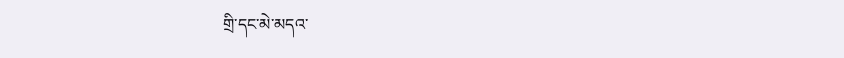གྲི་དང་མེ་མདའ་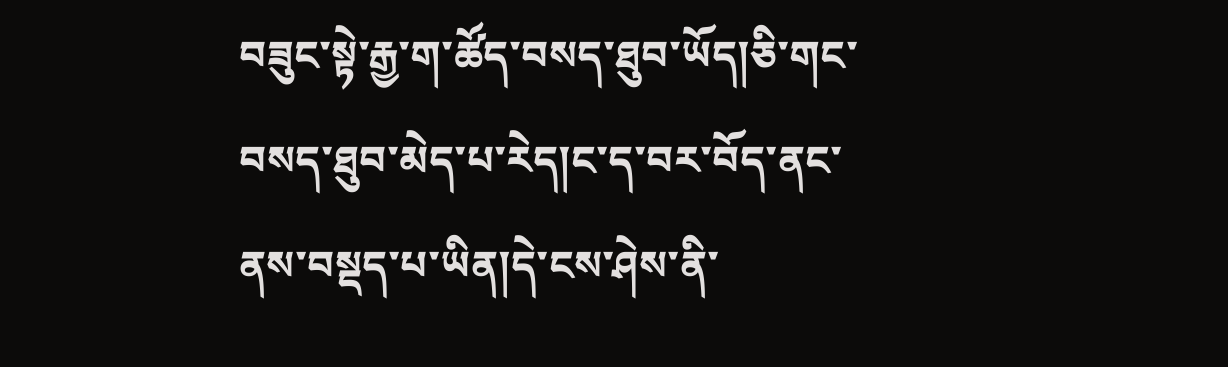བཟུང་སྟེ་རྒྱ་ག་ཚོད་བསད་ཐུབ་ཡོད།ཅི་གང་བསད་ཐུབ་མེད་པ་རེད།ང་ད་བར་བོད་ནང་ནས་བསྡད་པ་ཡིན།དེ་ངས་ཤེས་ནི་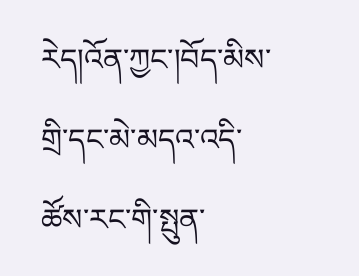རེད།འོན་ཀྱང་།བོད་མིས་གྲི་དང་མེ་མདའ་འདི་ཚོས་རང་གི་སྤུན་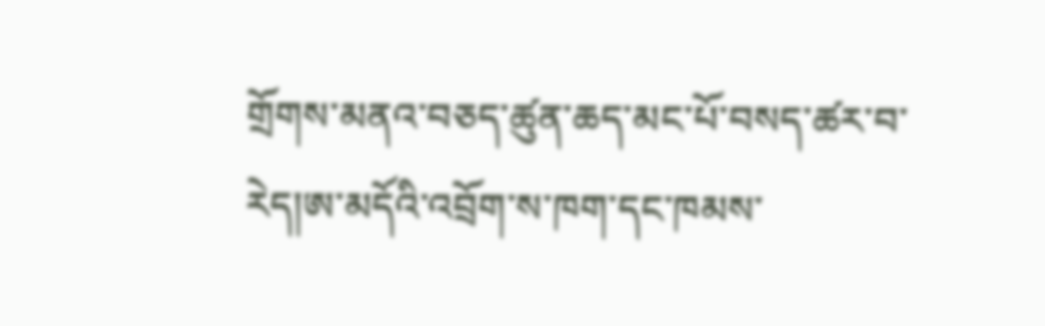གྲོགས་མནའ་བཅད་ཚུན་ཆད་མང་པོ་བསད་ཚར་བ་རེད།ཨ་མདོའི་འབྲོག་ས་ཁག་དང་ཁམས་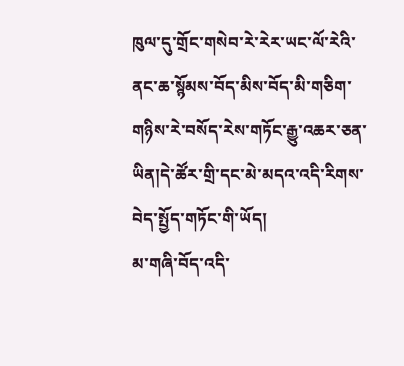ཁུལ་དུ་གྲོང་གསེབ་རེ་རེར་ཡང་ལོ་རེའི་ནང་ཆ་སྙོམས་བོད་མིས་བོད་མི་གཅིག་གཉིས་རེ་བསོད་རེས་གཏོང་རྒྱུ་འཆར་ཅན་ཡིན།དེ་ཚོར་གྲི་དང་མེ་མདའ་འདི་རིགས་བེད་སྤྱོད་གཏོང་གི་ཡོད།
མ་གཞི་བོད་འདི་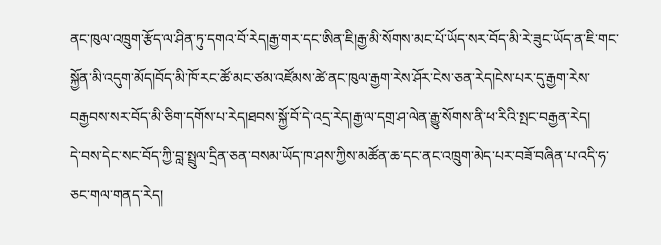ནང་ཁུལ་འཁྲུག་རྩོད་ལ་ཤིན་ཏུ་དགའ་བོ་རེད།རྒྱ་གར་དང་ཨིན་ཇི།རྒྱ་མི་སོགས་མང་པོ་ཡོད་སར་བོད་མི་རེ་ཟུང་ཡོད་ན་ཇི་གང་སྐྱོན་མི་འདུག་མོད།བོད་མི་ཁོ་རང་ཚོ་མང་ཙམ་འཛོམས་ཚེ་ནང་ཁུལ་རྒྱག་རེས་ཤོར་ངེས་ཅན་རེད།ངེས་པར་དུ་རྒྱག་རེས་བརྒྱབས་སར་བོད་མི་ཅིག་དགོས་པ་རེད།ཐབས་སྐྱོ་བོ་དེ་འདྲ་རེད།རྒྱ་ལ་དགྲ་ཤ་ལེན་རྒྱུ་སོགས་ནི་ཕ་རིའི་སྤང་བརྒྱན་རེད།
དེ་བས་དེང་སང་བོད་ཀྱི་བླ་སྤྲུལ་དྲིན་ཅན་བསམ་ཡོད་ཁ་ཤས་ཀྱིས་མཚོན་ཆ་དང་ནང་འཁྲུག་མེད་པར་བཟོ་བཞིན་པ་འདི་ཧ་ཅང་གལ་གནད་རེད།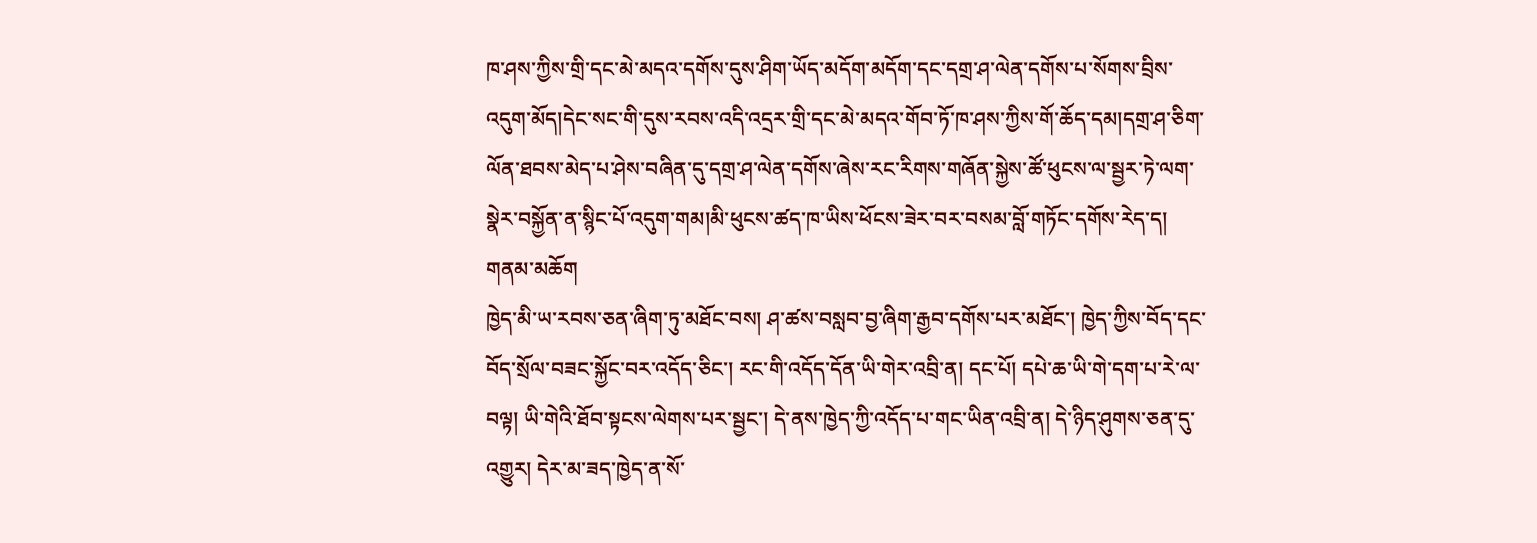ཁ་ཤས་ཀྱིས་གྲི་དང་མེ་མདའ་དགོས་དུས་ཤིག་ཡོད་མདོག་མདོག་དང་དགྲ་ཤ་ལེན་དགོས་པ་སོགས་བྲིས་འདུག་མོད།དེང་སང་གི་དུས་རབས་འདི་འདྲར་གྲི་དང་མེ་མདའ་གོབ་ཏོ་ཁ་ཤས་ཀྱིས་གོ་ཆོད་དམ།དགྲ་ཤ་ཅིག་ལོན་ཐབས་མེད་པ་ཤེས་བཞིན་དུ་དགྲ་ཤ་ལེན་དགོས་ཞེས་རང་རིགས་གཞོན་སྐྱེས་ཚོ་ཕུངས་ལ་སྦྱར་ཏེ་ལག་སྣེར་བསྐྱོན་ན་སྙིང་པོ་འདུག་གམ།མི་ཕུངས་ཚད་ཁ་ཡིས་ཕོངས་ཟེར་བར་བསམ་བློ་གཏོང་དགོས་རེད་ད།
གནམ་མཆོག
ཁྱེད་མི་ཡ་རབས་ཅན་ཞིག་ཏུ་མཐོང་བས། ཤ་ཚས་བསླབ་བྱ་ཞིག་རྒྱབ་དགོས་པར་མཐོང་། ཁྱེད་ཀྱིས་བོད་དང་བོད་སྲོལ་བཟང་སྐྱོང་བར་འདོད་ཅིང་། རང་གི་འདོད་དོན་ཡི་གེར་འབྲི་ན། དང་པོ། དཔེ་ཆ་ཡི་གེ་དག་པ་རེ་ལ་བལྟ། ཡི་གེའི་ཐོབ་སྟངས་ལེགས་པར་སྦྱང་། དེ་ནས་ཁྱེད་ཀྱི་འདོད་པ་གང་ཡིན་འབྲི་ན། དེ་ཉིད་ཤུགས་ཅན་དུ་འགྱུར། དེར་མ་ཟད་ཁྱེད་ན་སོ་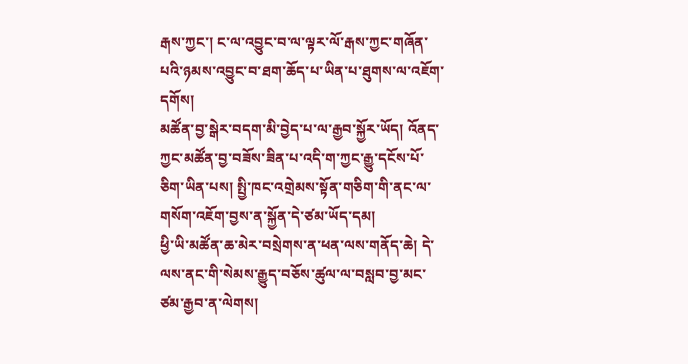རྒས་ཀྱང་། ང་ལ་འབྱུང་བ་ལ་ལྟར་ལོ་རྒས་ཀྱང་གཞོན་པའི་ཉམས་འབྱུང་བ་ཐག་ཆོད་པ་ཡིན་པ་ཐུགས་ལ་འཇོག་དགོས།
མཚོན་བྱ་སྒེར་བདག་མི་བྱེད་པ་ལ་རྒྱབ་སྐྱོར་ཡོད། འོནད་ཀྱང་མཚོན་བྱ་བཟོས་ཟིན་པ་འདི་ག་ཀྱང་རྒྱུ་དངོས་པོ་ཅིག་ཡིན་པས། སྤྱི་ཁང་འགྲེམས་སྟོན་གཅིག་གི་ནང་ལ་གསོག་འཇོག་བྱས་ན་སྐྱོན་དེ་ཙམ་ཡོད་དམ།
ཕྱི་ཡི་མཚོན་ཆ་མེར་བསྲེགས་ན་ཕན་ལས་གནོད་ཆེ། དེ་ལས་ནང་གི་སེམས་རྒྱུད་བཅོས་ཚུལ་ལ་བསླབ་བྱ་མང་ཙམ་རྒྱབ་ན་ལེགས།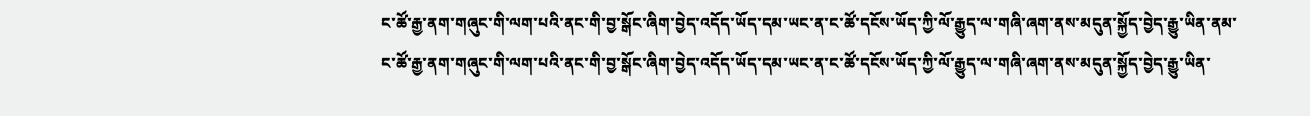ང་ཚོ་རྒྱ་ནག་གཞུང་གི་ལག་པའི་ནང་གི་བྱ་སྒོང་ཞིག་བྱེད་འདོད་ཡོད་དམ་ཡང་ན་ང་ཚོ་དངོས་ཡོད་ཀྱི་ལོ་རྒྱུད་ལ་གཞི་ཞག་ནས་མདུན་སྐྱོད་བྱེད་རྒྱུ་ཡིན་ནམ་
ང་ཚོ་རྒྱ་ནག་གཞུང་གི་ལག་པའི་ནང་གི་བྱ་སྒོང་ཞིག་བྱེད་འདོད་ཡོད་དམ་ཡང་ན་ང་ཚོ་དངོས་ཡོད་ཀྱི་ལོ་རྒྱུད་ལ་གཞི་ཞག་ནས་མདུན་སྐྱོད་བྱེད་རྒྱུ་ཡིན་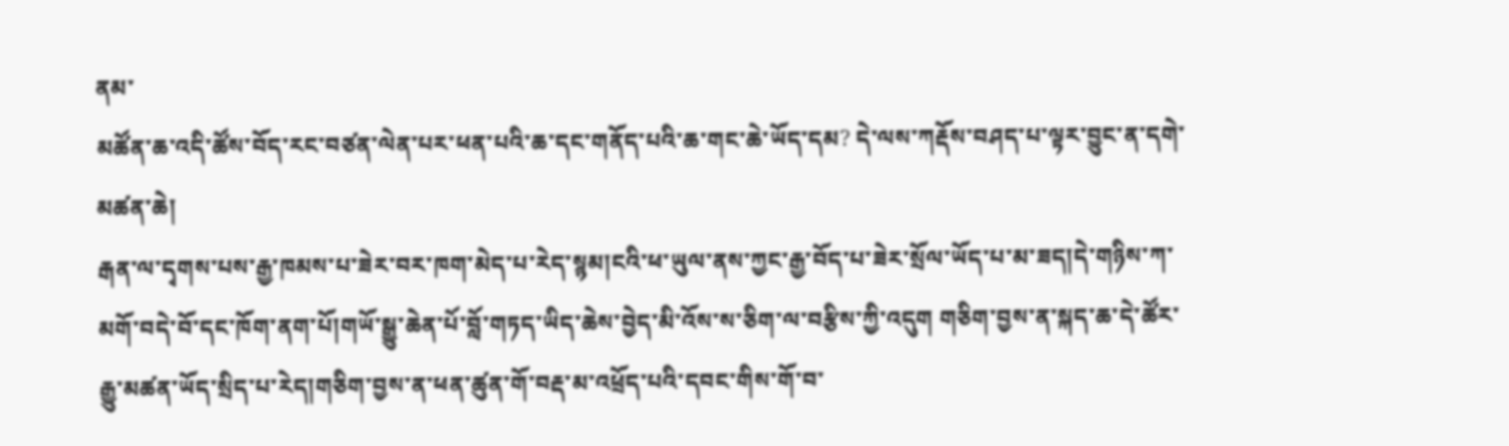ནམ་
མཚོན་ཆ་འདི་ཚོས་བོད་རང་བཙན་ལེན་པར་ཕན་པའི་ཆ་དང་གནོད་པའི་ཆ་གང་ཆེ་ཡོད་དམ? དེ་ལས་ཀརྡོས་བཤད་པ་ལྟར་བྱུང་ན་དགེ་མཚན་ཆེ།
རྒན་ལ་དྭགས་པས་རྒྱ་ཁམས་པ་ཟེར་བར་ཁག་མེད་པ་རེད་སྙམ།ངའི་ཕ་ཡུལ་ནས་ཀྱང་རྒྱ་བོད་པ་ཟེར་སྲོལ་ཡོད་པ་མ་ཟད།དེ་གཉིས་ཀ་མགོ་བདེ་བོ་དང་ཁོག་ནག་པོ།གཡོ་སྒྱུ་ཆེན་པོ་བློ་གཏད་ཡིད་ཆེས་བྱེད་མི་འོས་ས་ཅིག་ལ་བརྩིས་ཀྱི་འདུག གཅིག་བྱས་ན་སྐད་ཆ་དེ་ཚོར་རྒྱུ་མཚན་ཡོད་སྲིད་པ་རེད།གཅིག་བྱས་ན་ཕན་ཚུན་གོ་བརྡ་མ་འཕྲོད་པའི་དབང་གིས་གོ་བ་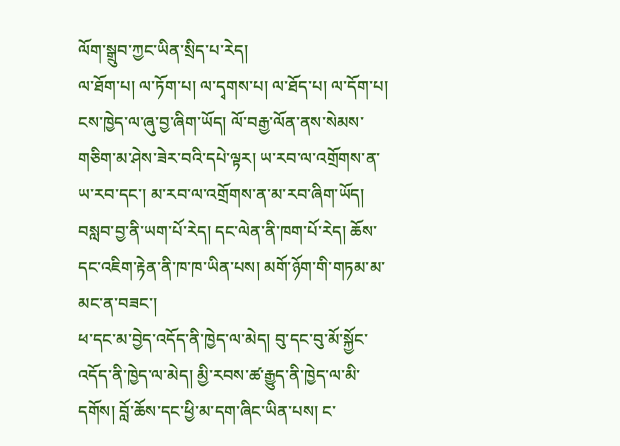ལོག་སྒྲུབ་ཀྱང་ཡིན་སྲིད་པ་རེད།
ལ་ཐོག་པ། ལ་ཏོག་པ། ལ་དྭགས་པ། ལ་ཐོད་པ། ལ་དོག་པ། ངས་ཁྱེད་ལ་ཞུ་བྱ་ཞིག་ཡོད། ལོ་བརྒྱ་ལོན་ནས་སེམས་གཅིག་མ་ཤེས་ཟེར་བའི་དཔེ་ལྟར། ཡ་རབ་ལ་འགྲོགས་ན་ཡ་རབ་དང་། མ་རབ་ལ་འགྲོགས་ན་མ་རབ་ཞིག་ཡོད།
བསླབ་བྱ་ནི་ཡག་པོ་རེད། དང་ལེན་ནི་ཁག་པོ་རེད། ཆོས་དང་འཇིག་རྟེན་ནི་ཁ་ཁ་ཡིན་པས། མགོ་ཉོག་གི་གཏམ་མ་མང་ན་བཟང་།
ཕ་དང་མ་བྱེད་འདོད་ནི་ཁྱེད་ལ་མེད། བུ་དང་བུ་མོ་སྐྱོང་འདོད་ནི་ཁྱེད་ལ་མེད། མྱི་རབས་ཚ་རྒྱུད་ནི་ཁྱེད་ལ་མི་དགོས། བློ་ཆོས་དང་ཕྱི་མ་དག་ཞིང་ཡིན་པས། ང་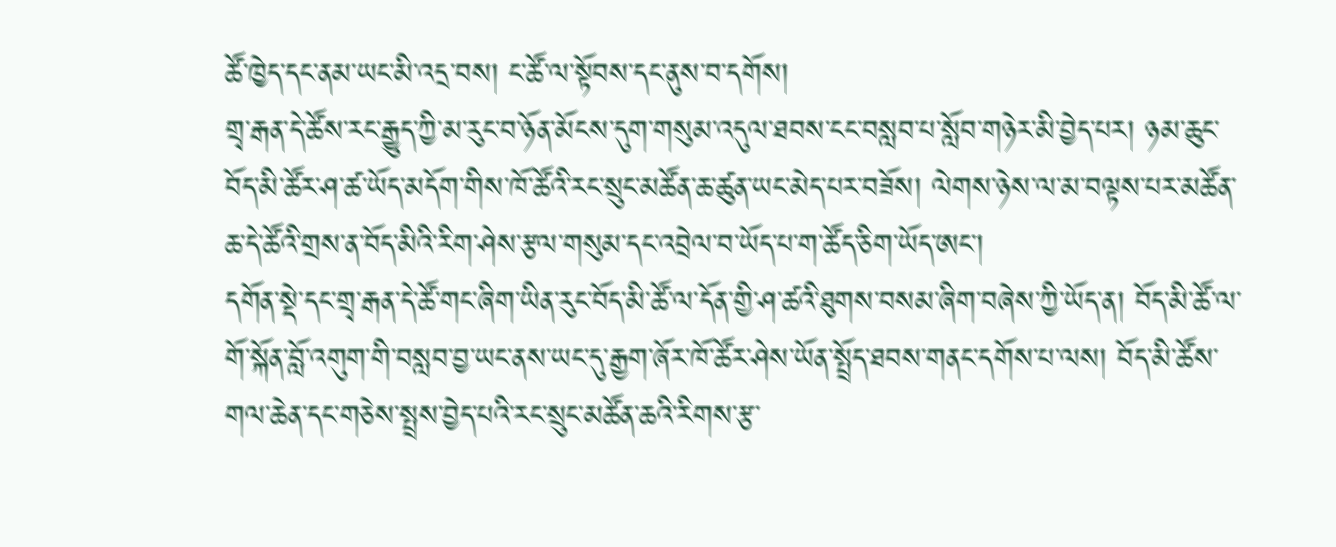ཚོ་ཁྱེད་དང་ནམ་ཡང་མི་འདྲ་བས། ང་ཚོ་ལ་སྟོབས་དང་ནུས་བ་དགོས།
གྲྭ་རྒན་དེ་ཚོས་རང་རྒྱུད་ཀྱི་མ་རུང་བ་ཉོན་མོངས་དུག་གསུམ་འདུལ་ཐབས་ངང་བསླབ་པ་སློབ་གཉེར་མི་བྱེད་པར། ཉམ་ཆུང་བོད་མི་ཚོར་ཤ་ཚ་ཡོད་མདོག་གིས་ཁོ་ཚོའི་རང་སྲུང་མཚོན་ཆ་ཚུན་ཡང་མེད་པར་བཟོས། ལེགས་ཉེས་ལ་མ་བལྟས་པར་མཚོན་ཆ་དེ་ཚོའི་གྲས་ན་བོད་མིའི་རིག་ཤེས་རྩལ་གསུམ་དང་འབྲེལ་བ་ཡོད་པ་ག་ཚོད་ཅིག་ཡོད་ཨང་།
དགོན་སྡེ་དང་གྲྭ་རྒན་དེ་ཚོ་གང་ཞིག་ཡིན་རུང་བོད་མི་ཚོ་ལ་དོན་གྱི་ཤ་ཚའི་ཐུགས་བསམ་ཞིག་བཞེས་ཀྱི་ཡོད་ན། བོད་མི་ཚོ་ལ་གོ་སྐོན་བློ་འགུག་གི་བསླབ་བྱ་ཡང་ནས་ཡང་དུ་རྒྱག་ཞོར་ཁོ་ཚོར་ཤེས་ཡོན་སྤྲོད་ཐབས་གནང་དགོས་པ་ལས། བོད་མི་ཚོས་གལ་ཆེན་དང་གཅེས་སྤྲས་བྱེད་པའི་རང་སྲུང་མཚོན་ཆའི་རིགས་རྩ་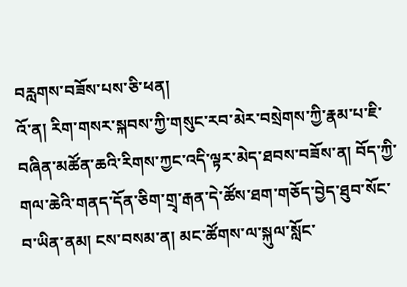བརླགས་བཟོས་པས་ཅི་ཕན།
འོ་ན། རིག་གསར་སྐབས་ཀྱི་གསུང་རབ་མེར་བསྲེགས་ཀྱི་རྣམ་པ་ཇི་བཞིན་མཚོན་ཆའི་རིགས་ཀྱང་འདི་ལྟར་མེད་ཐབས་བཟོས་ན། བོད་ཀྱི་གལ་ཆེའི་གནད་དོན་ཅིག་གྲྭ་རྒན་དེ་ཚོས་ཐག་གཅོད་བྱེད་ཐུབ་སོང་བ་ཡིན་ནམ། ངས་བསམ་ན། མང་ཚོགས་ལ་སྐུལ་སློང་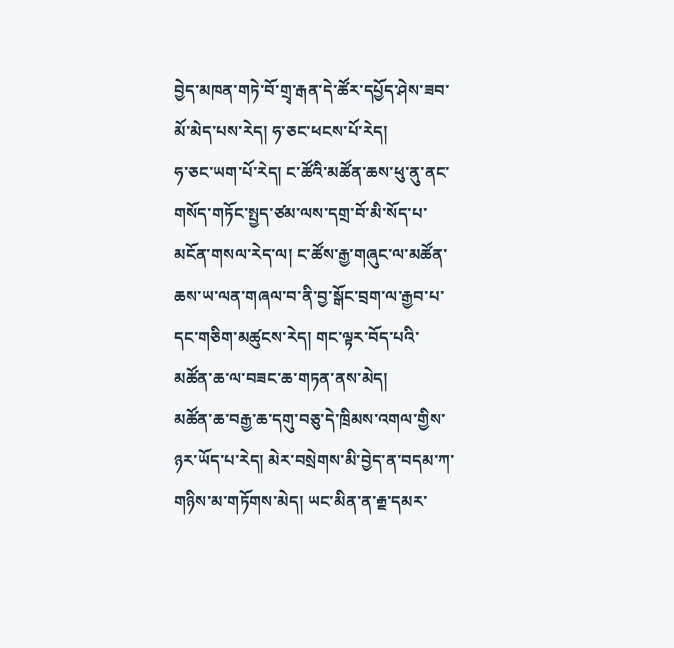བྱེད་མཁན་གཏེ་བོ་གྲྭ་རྒན་དེ་ཚོར་དཔྱོད་ཤེས་ཟབ་མོ་མེད་པས་རེད། ཧ་ཅང་ཕངས་པོ་རེད།
ཧ་ཅང་ཡག་པོ་རེད། ང་ཚོའི་མཚོན་ཆས་ཕུ་ནུ་ནང་གསོད་གཏོང་སྤྱད་ཙམ་ལས་དགྲ་བོ་མི་སོད་པ་མངོན་གསལ་རེད་ལ། ང་ཚོས་རྒྱ་གཞུང་ལ་མཚོན་ཆས་ཡ་ལན་གཞལ་བ་ནི་བྱ་སྒོང་བྲག་ལ་རྒྱབ་པ་དང་གཅིག་མཚུངས་རེད། གང་ལྟར་བོད་པའི་མཚོན་ཆ་ལ་བཟང་ཆ་གཏན་ནས་མེད།
མཚོན་ཆ་བརྒྱ་ཆ་དགུ་བཅུ་དེ་ཁྲིམས་འགལ་གྱིས་ཉར་ཡོད་པ་རེད། མེར་བསྲེགས་མི་བྱེད་ན་བདམ་ཀ་གཉིས་མ་གཏོགས་མེད། ཡང་མིན་ན་རྒྡ་དམར་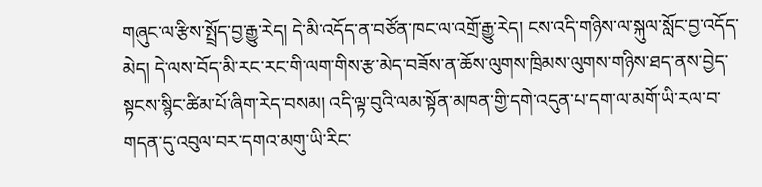གཞུང་ལ་རྩིས་སྤྲོད་བྱ་རྒྱུ་རེད། དེ་མི་འདོད་ན་བཙོན་ཁང་ལ་འགྲོ་རྒྱུ་རེད། ངས་འདི་གཉིས་ལ་སྐུལ་སློང་བྱ་འདོད་མེད། དེ་ལས་བོད་མི་རང་རང་གི་ལག་གིས་རྩ་མེད་བཟོས་ན་ཆོས་ལུགས་ཁྲིམས་ལུགས་གཉིས་ཐད་ནས་བྱེད་སྟངས་སྙིང་ཚིམ་པོ་ཞིག་རེད་བསམ། འདི་ལྟ་བུའི་ལམ་སྟོན་མཁན་གྱི་དགེ་འདུན་པ་དག་ལ་མགོ་ཡི་རལ་བ་གདན་དུ་འབུལ་བར་དགའ་མགུ་ཡི་རིང་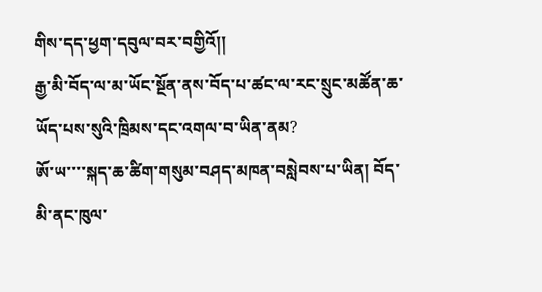གིས་དད་ཕྱག་དབུལ་བར་བགྱིའོ།།
རྒྱ་མི་བོད་ལ་མ་ཡོང་སྔོན་ནས་བོད་པ་ཚང་ལ་རང་སྲུང་མཚོན་ཆ་ཡོད་པས་སུའི་ཁྲིམས་དང་འགལ་བ་ཡིན་ནམ?
ཨོ་ཡ་་་་སྐད་ཆ་ཚིག་གསུམ་བཤད་མཁན་བསླེབས་པ་ཡིན། བོད་མི་ནང་ཁུལ་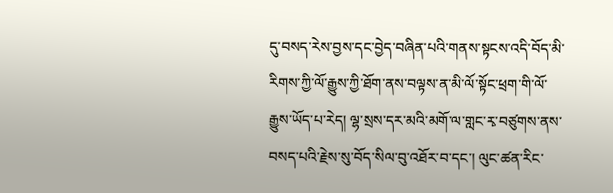དུ་བསད་རེས་བྱས་དང་བྱེད་བཞིན་པའི་གནས་སྟངས་འདི་བོད་མི་རིགས་ཀྱི་ལོ་རྒྱུས་ཀྱི་ཐོག་ནས་བལྟས་ན་མི་ལོ་སྟོང་ཕྲག་གི་ལོ་རྒྱུས་ཡོད་པ་རེད། ལྷ་སྲས་དར་མའི་མགོ་ལ་གླང་རྭ་བཙུགས་ནས་བསད་པའི་རྗེས་སུ་བོད་སིལ་བུ་འཐོར་བ་དང་། ལུང་ཚན་རིང་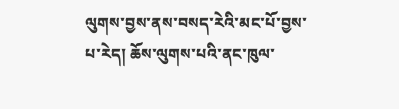ལུགས་བྱས་ནས་བསད་རེའི་མང་པོ་བྱས་པ་རེད། ཆོས་ལུགས་པའི་ནང་ཁུལ་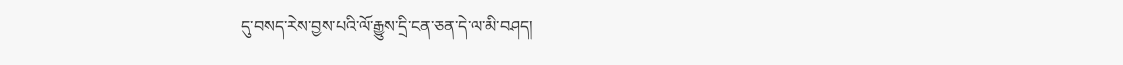དུ་བསད་རེས་བྱས་པའི་ལོ་རྒྱུས་དྲི་ངན་ཅན་དེ་ལ་མི་བཤད།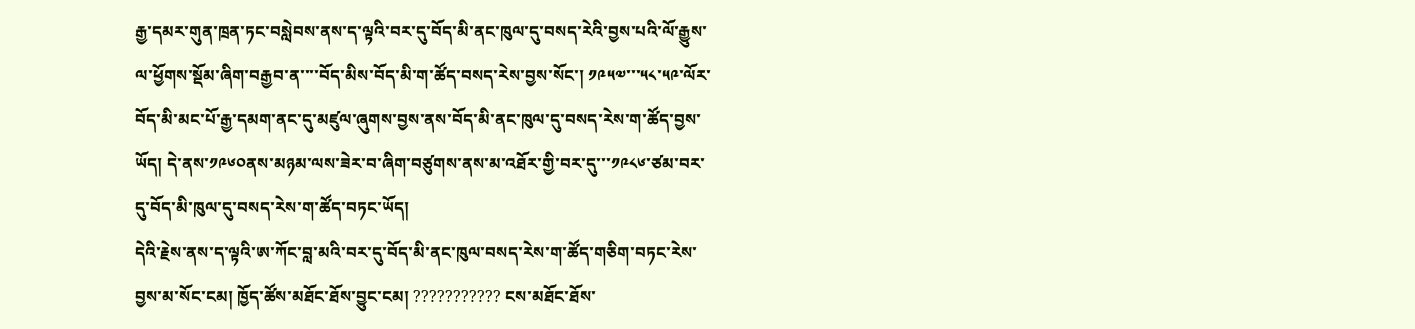རྒྱ་དམར་གུན་ཁྲན་ཏང་བསླེབས་ནས་ད་ལྟའི་བར་དུ་བོད་མི་ནང་ཁུལ་དུ་བསད་རེའི་བྱས་པའི་ལོ་རྒྱུས་ལ་ཕྱོགས་སྡོམ་ཞིག་བརྒྱབ་ན་་་་བོད་མིས་བོད་མི་ག་ཚོད་བསད་རེས་བྱས་སོང་། ༡༩༥༧་་་༥༨་༥༩་ལོར་བོད་མི་མང་པོ་རྒྱ་དམག་ནང་དུ་མཛུལ་ཞུགས་བྱས་ནས་བོད་མི་ནང་ཁུལ་དུ་བསད་རེས་ག་ཚོད་བྱས་ཡོད། དེ་ནས་༡༩༦༠ནས་མཉམ་ལས་ཟེར་བ་ཞིག་བཙུགས་ནས་མ་འཐོར་གྱི་བར་དུ་་་༡༩༨༦་ཙམ་བར་དུ་བོད་མི་ཁུལ་དུ་བསད་རེས་ག་ཚོད་བཏང་ཡོད།
དེའི་རྗེས་ནས་ད་ལྟའི་ཨ་ཀོང་བླ་མའི་བར་དུ་བོད་མི་ནང་ཁུལ་བསད་རེས་ག་ཚོད་གཅིག་བཏང་རེས་བྱས་མ་སོང་ངམ། ཁྱོད་ཚོས་མཐོང་ཐོས་བྱུང་ངམ། ??????????? ངས་མཐོང་ཐོས་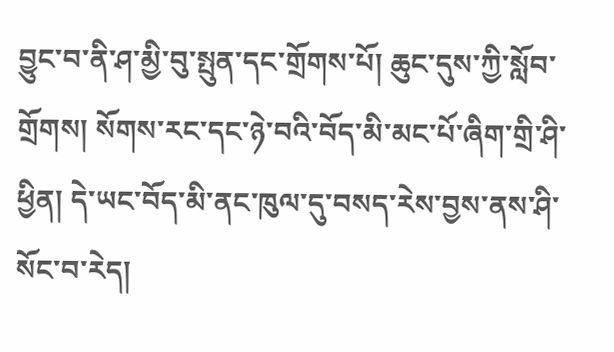བྱུང་བ་ནི་ཤ་མྱི་བུ་སྤུན་དང་གྲོགས་པོ། ཆུང་དུས་ཀྱི་སློབ་གྲོགས། སོགས་རང་དང་ཉེ་བའི་བོད་མི་མང་པོ་ཞིག་གྲི་ཤི་ཕྱིན། དེ་ཡང་བོད་མི་ནང་ཁུལ་དུ་བསད་རེས་བྱས་ནས་ཤི་སོང་བ་རེད།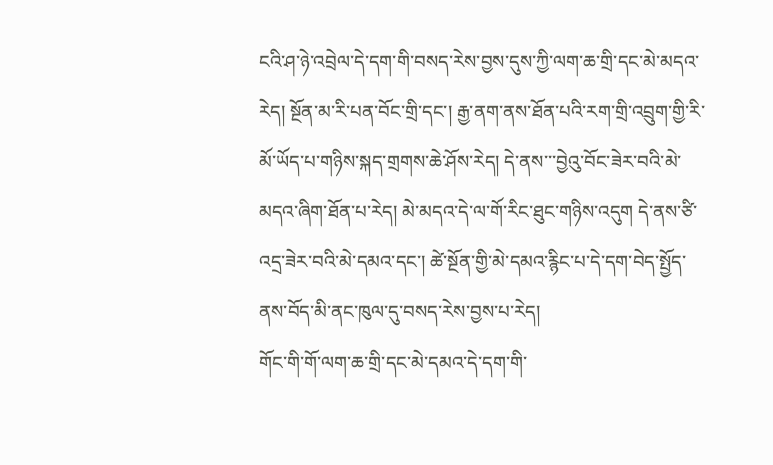ངའི་ཤ་ཉེ་འབྲེལ་དེ་དག་གི་བསད་རེས་བྱས་དུས་ཀྱི་ལག་ཆ་གྲི་དང་མེ་མདའ་རེད། སྔོན་མ་རི་པན་བོང་གྲི་དང་། རྒྱ་ནག་ནས་ཐོན་པའི་རག་གྲི་འབྲུག་གྱི་རི་མོ་ཡོད་པ་གཉིས་སྐད་གྲགས་ཆེ་ཤོས་རེད། དེ་ནས་་་བྱེའུ་བོང་ཟེར་བའི་མེ་མདའ་ཞིག་ཐོན་པ་རེད། མེ་མདའ་དེ་ལ་གོ་རིང་ཐུང་གཉིས་འདུག དེ་ནས་ཙི་འདྲ་ཟེར་བའི་མེ་དམའ་དང་། ཚེ་སྔོན་གྱི་མེ་དམའ་རྙིང་པ་དེ་དག་བེད་སྤྱོད་ནས་བོད་མི་ནང་ཁུལ་དུ་བསད་རེས་བྱས་པ་རེད།
གོང་གི་གོ་ལག་ཆ་གྲི་དང་མེ་དམའ་དེ་དག་གི་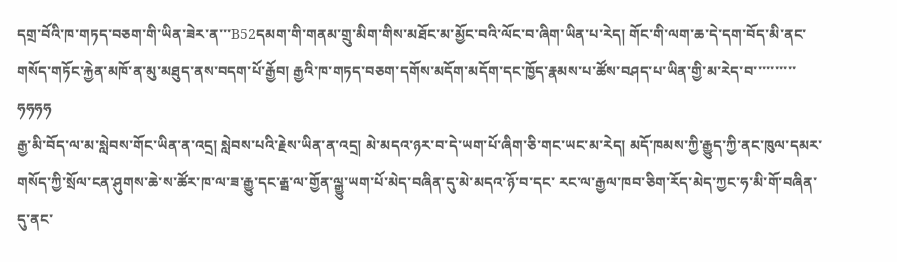དགྲ་བོའི་ཁ་གཏད་བཅག་གི་ཡིན་ཟེར་ན་་་B52དམག་གི་གནམ་གྲུ་མིག་གིས་མཐོང་མ་མྱོང་བའི་ལོང་བ་ཞིག་ཡིན་པ་རེད། གོང་གི་ལག་ཆ་དེ་དག་བོད་མི་ནང་གསོད་གཏོང་རྐྱེན་མཁོ་ན་མུ་མཐུད་ནས་བདག་པོ་རྒྱོབ། རྒྱའི་ཁ་གཏད་བཅག་དགོས་མདོག་མདོག་དང་ཁྱོད་རྣམས་པ་ཚོས་བཤད་པ་ཡིན་གྱི་མ་རེད་བ་་་་་་་་་་ཧཧཧཧ
རྒྱ་མི་བོད་ལ་མ་སླེབས་གོང་ཡིན་ན་འདྲ། སླེབས་པའི་རྗེས་ཡིན་ན་འདྲ། མེ་མདའ་ཉར་བ་དེ་ཡག་པོ་ཞིག་ཅི་གང་ཡང་མ་རེད། མདོ་ཁམས་ཀྱི་རྒྱུད་ཀྱི་ནང་ཁུལ་དམར་གསོད་ཀྱི་སྲོལ་ངན་ཤུགས་ཆེ་ས་ཚོར་ཁ་ལ་ཟ་རྒྱུ་དང་རྒྦ་ལ་གྱོན་ལྒྱུ་ཡག་པོ་མེད་བཞིན་དུ་མེ་མདའ་ཉོ་བ་དང་ རང་ལ་རྒྱལ་ཁབ་ཅིག་རོད་མེད་ཀྱང་ཧ་མི་གོ་བཞིན་དུ་ནང་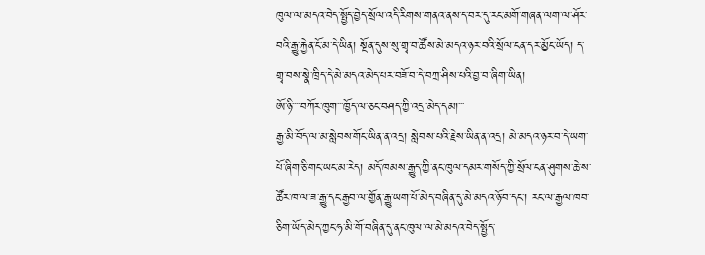ཁུལ་ལ་མདའ་བེད་སྤྱོད་བྱེད་སྲོལ་འདི་རིགས་གནའ་ནས་ད་བར་དུ་རང་མགོ་གཞན་ལག་ལ་ཤོར་བའི་རྒྱུ་རྐྱེན་ངོ་མ་དེ་ཡིན། སྔོན་དུས་སུ་གྲྭ་བ་ཚོས་མེ་མདའ་ཉར་བའི་སྲོལ་ངན་དར་མྱོང་ཡོད། ད་གྲྭ་བས་སྣེ་ཁྲིད་དེ་མེ་མདའ་མེད་པར་བཟོ་བ་དེ་བཀྲ་ཤིས་པའི་བྱ་བ་ཞིག་ཡིན།
ཨོ་ཉི་་་་བཀོར་ཁུག་་་ཁྱོད་ལ་ཅང་བཤད་ཀྱི་འདྲ་མེད་དམ།་་་
རྒྱ་མི་བོད་ལ་མ་སླེབས་གོང་ཡིན་ན་འདྲ། སླེབས་པའི་རྗེས་ཡིན་ན་འདྲ། མེ་མདའ་ཉར་བ་དེ་ཡག་པོ་ཞིག་ཅི་གང་ཡང་མ་རེད། མདོ་ཁམས་རྒྱུད་ཀྱི་ནང་ཁུལ་དམར་གསོད་ཀྱི་སྲོལ་ངན་ཤུགས་ཆེ་ས་ཚོར་ཁ་ལ་ཟ་རྒྱུ་དང་རྒྱབ་ལ་གྱོན་རྒྱུ་ཡག་པོ་མེད་བཞིན་དུ་མེ་མདའ་ཉོ་བ་དང་། རང་ལ་རྒྱལ་ཁབ་ཅིག་ཡོད་མེད་ཀྱང་ཧ་མི་གོ་བཞིན་དུ་ནང་ཁུལ་ལ་མེ་མདའ་བེད་སྤྱོད་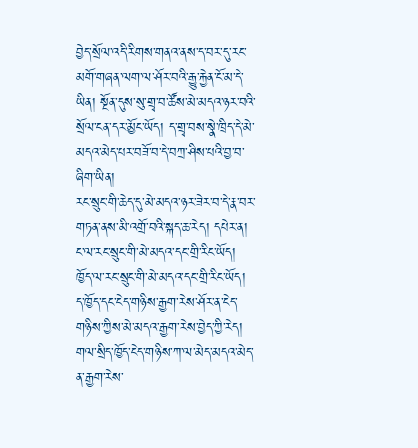བྱེད་སྲོལ་འདི་རིགས་གནའ་ནས་ད་བར་དུ་རང་མགོ་གཞན་ལག་ལ་ཤོར་བའི་རྒྱུ་རྐྱེན་ངོ་མ་དེ་ཡིན། སྔོན་དུས་སུ་གྲྭ་བ་ཚོས་མེ་མདའ་ཉར་བའི་སྲོལ་ངན་དར་མྱོང་ཡོད། ད་གྲྭ་བས་སྣེ་ཁྲིད་དེ་མེ་མདའ་མེད་པར་བཟོ་བ་དེ་བཀྲ་ཤིས་པའི་བྱ་བ་ཞིག་ཡིན།
རང་སྲུང་གི་ཆེད་དུ་མེ་མདའ་ཉར་ཟེར་བ་དེ་རྣ་བར་གཏན་ནས་མི་འགྲོ་བའི་སྐད་ཆ་རེད། དཔེར་ན། ང་ལ་རང་སྲུང་གི་མེ་མདའ་དང་གྲི་རིང་ཡོད། ཁྱོད་ལ་རང་སྲུང་གི་མེ་མདའ་དང་གྲི་རིང་ཡོད། ད་ཁྱོད་དང་ངེད་གཉིས་རྒྱག་རེས་ཤོར་ན་ངེད་གཉིས་ཀྱིས་མེ་མདའ་རྒྱག་རེས་བྱེད་ཀྱི་རེད། གལ་སྲིད་ཁྱོད་ངེད་གཉིས་ཀ་ལ་མེད་མདའ་མེད་ན་རྒྱག་རེས་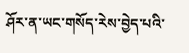ཤོར་ན་ཡང་གསོད་རེས་བྱེད་པའི་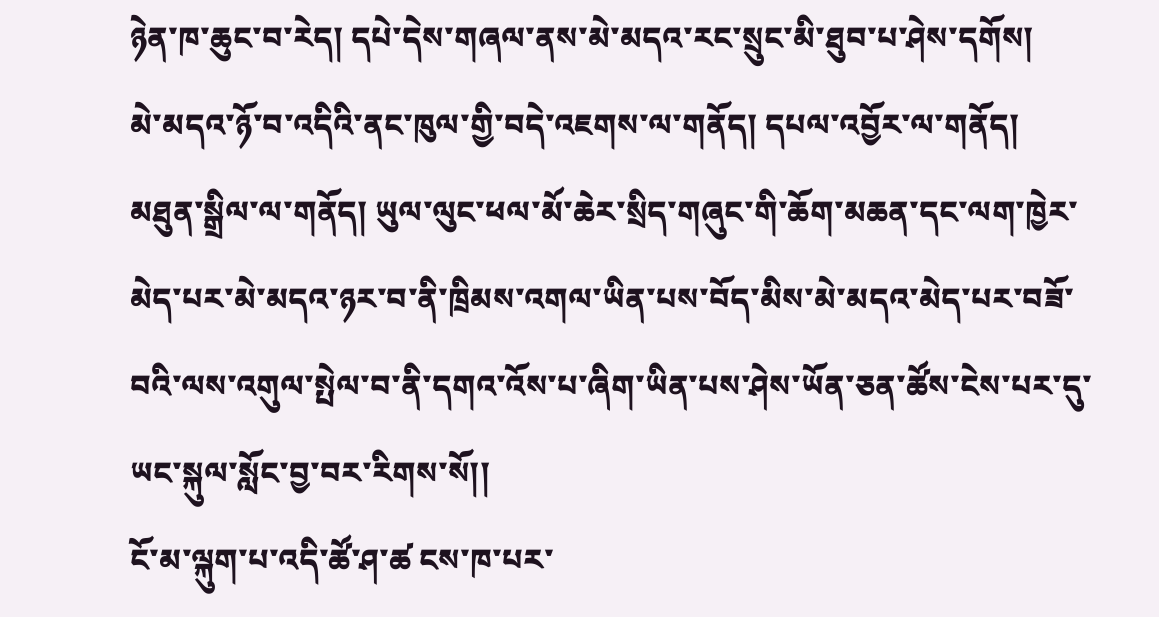ཉེན་ཁ་ཆུང་བ་རེད། དཔེ་དེས་གཞལ་ནས་མེ་མདའ་རང་སྲུང་མི་ཐུབ་པ་ཤེས་དགོས།
མེ་མདའ་ཉོ་བ་འདིའི་ནང་ཁུལ་གྱི་བདེ་འཇགས་ལ་གནོད། དཔལ་འབྱོར་ལ་གནོད། མཐུན་སྒྲིལ་ལ་གནོད། ཡུལ་ལུང་ཕལ་མོ་ཆེར་སྲིད་གཞུང་གི་ཆོག་མཆན་དང་ལག་ཁྱེར་མེད་པར་མེ་མདའ་ཉར་བ་ནི་ཁྲིམས་འགལ་ཡིན་པས་བོད་མིས་མེ་མདའ་མེད་པར་བཟོ་བའི་ལས་འགུལ་སྤེལ་བ་ནི་དགའ་འོས་པ་ཞིག་ཡིན་པས་ཤེས་ཡོན་ཅན་ཚོས་ངེས་པར་དུ་ཡང་སྐུལ་སློང་བྱ་བར་རིགས་སོ།།
ངོ་མ་ལྐུག་པ་འདི་ཚོ་ཤ་ཚ ངས་ཁ་པར་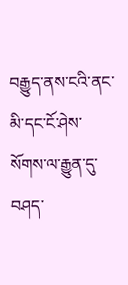བརྒྱུད་ནས་ངའི་ནང་མི་དང་ངོ་ཤེས་སོགས་ལ་རྒྱུན་དུ་བཤད་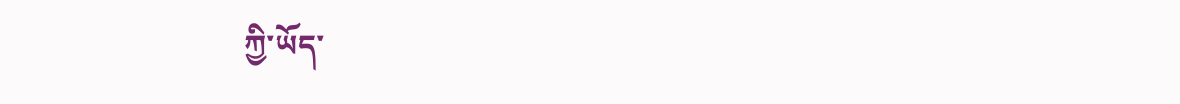ཀྱི་ཡོད་